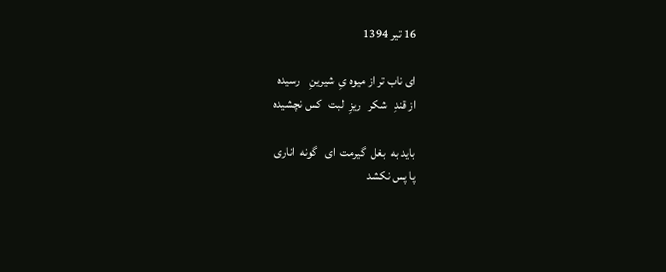16 تیر 1394

ای ناب تر از میوه یِ  شیرینِ    رسیده
از قندِ   شکر   ریزِ  لبت   کس نچشیده

باید به  بغل  گیرمت  ای   گونه  اناری
پا پس نکشد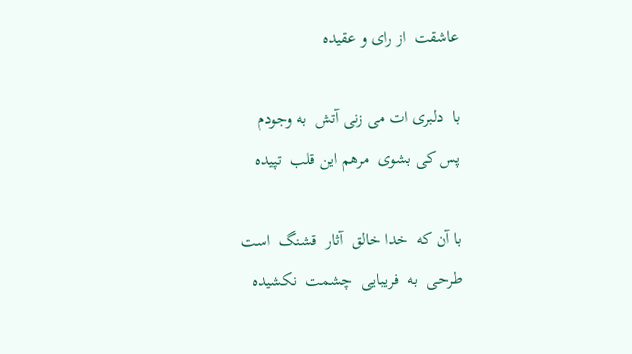عاشقت  از رای و عقیده

با  دلبری‌ ات‌ می زنی آتش  به وجودم
پس کی بشوی  مرهم این قلب  تپیده

با آن که  خدا خالق  آثار  قشنگ  است
طرحی  به  فریبایی  چشمت  نکشیده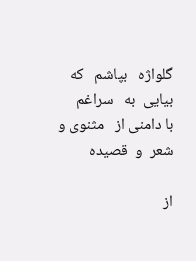گلواژه   بپاشم   که  بیایی  به   سراغم
با دامنی از   مثنوی و  شعر  و ‌‌ قصیده

از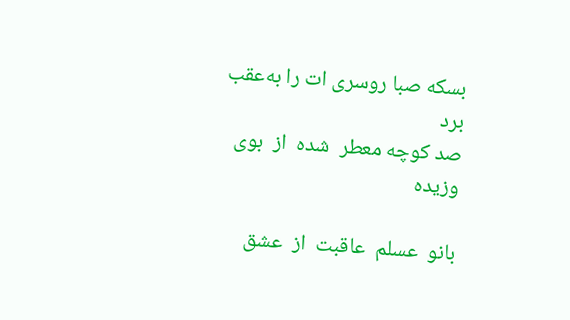بسکه صبا روسری ات را به‌عقب برد
صد کوچه‌‌ معطر ‌ شده  از  بوی وزیده

بانو  عسلم  عاقبت  از  عشق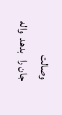وصالت
جان را   بدهد  واله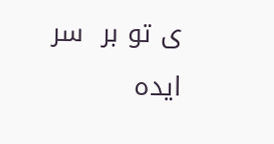ی تو بر  سر  ایده